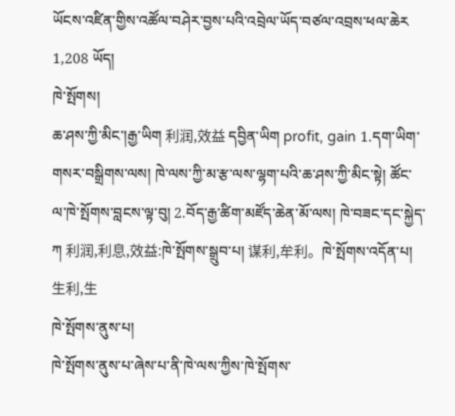ཡོངས་འཛིན་གྱིས་འཚོལ་བཤེར་བྱས་པའི་འབྲེལ་ཡོད་བཙལ་འབྲས་ཕལ་ཆེར 1,208 ཡོད།
ཁེ་སྤོགས།
ཆ་ཤས་ཀྱི་མིང་།རྒྱ་ཡིག 利润,效益 དབྱིན་ཡིག profit, gain 1.དག་ཡིག་གསར་བསྒྲིགས་ལས། ཁེ་ལས་ཀྱི་མ་རྩ་ལས་ལྷག་པའི་ཆ་ཤས་ཀྱི་མིང་སྟེ། ཚོང་ལ་ཁེ་སྤོགས་བླངས་ལྟ་བུ། 2.བོད་རྒྱ་ཚིག་མཛོད་ཆེན་མོ་ལས། ཁེ་བཟང་དང་སྐྱེད་ཀ 利润,利息,效益:ཁེ་སྤོགས་སྒྲུབ་པ། 谋利,牟利。ཁེ་སྤོགས་འདོན་པ། 生利,生
ཁེ་སྤོགས་ནུས་པ།
ཁེ་སྤོགས་ནུས་པ་ཞེས་པ་ནི་ཁེ་ལས་ཀྱིས་ཁེ་སྤོགས་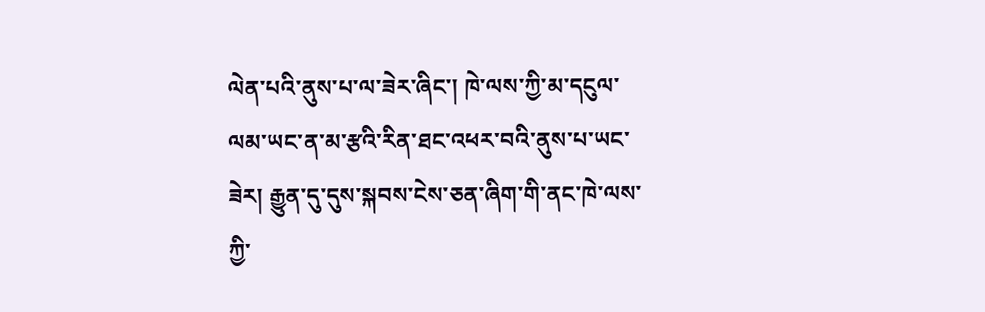ལེན་པའི་ནུས་པ་ལ་ཟེར་ཞིང་། ཁེ་ལས་ཀྱི་མ་དངུལ་ལམ་ཡང་ན་མ་རྩའི་རིན་ཐང་འཕར་བའི་ནུས་པ་ཡང་ཟེར། རྒྱུན་དུ་དུས་སྐབས་ངེས་ཅན་ཞིག་གི་ནང་ཁེ་ལས་ཀྱི་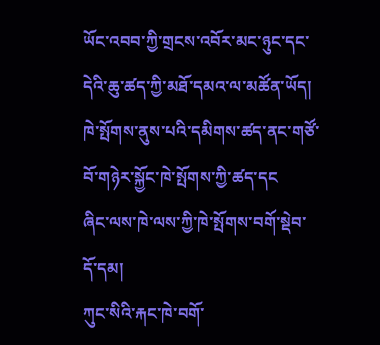ཡོང་འབབ་ཀྱི་གྲངས་འབོར་མང་ཉུང་དང་དེའི་ཆུ་ཚད་ཀྱི་མཐོ་དམའ་ལ་མཚོན་ཡོད། ཁེ་སྤོགས་ནུས་པའི་དམིགས་ཚད་ནང་གཙོ་བོ་གཉེར་སྐྱོང་ཁེ་སྤོགས་ཀྱི་ཚད་དང
ཞིང་ལས་ཁེ་ལས་ཀྱི་ཁེ་སྤོགས་བགོ་སྡེབ་དོ་དམ།
ཀུང་སིའི་རྐང་ཁེ་བགོ་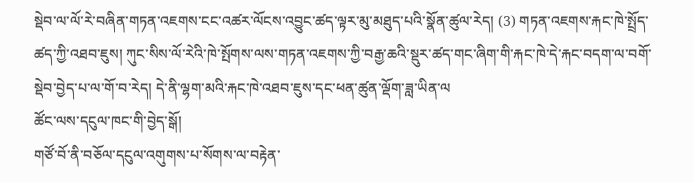སྡེབ་ལ་ལོ་རེ་བཞིན་གཏན་འཇགས་ངང་འཚར་ལོངས་འབྱུང་ཚད་ལྟར་མུ་མཐུད་པའི་སྣོན་ཚུལ་རེད། (3) གཏན་འཇགས་རྐང་ཁེ་སྤྲོད་ཚད་ཀྱི་འཐབ་ཇུས། ཀུང་སིས་ལོ་རེའི་ཁེ་སྤོགས་ལས་གཏན་འཇགས་ཀྱི་བརྒྱ་ཆའི་སྡུར་ཚད་གང་ཞིག་གི་རྐང་ཁེ་དེ་རྐང་བདག་ལ་བགོ་སྡེབ་བྱེད་པ་ལ་གོ་བ་རེད། དེ་ནི་ལྷག་མའི་རྐང་ཁེ་འཐབ་ཇུས་དང་ཕན་ཚུན་ལྡོག་ཟླ་ཡིན་ལ
ཚོང་ལས་དངུལ་ཁང་གི་བྱེད་སྒོ།
གཙོ་བོ་ནི་བཅོལ་དངུལ་འགུགས་པ་སོགས་ལ་བརྟེན་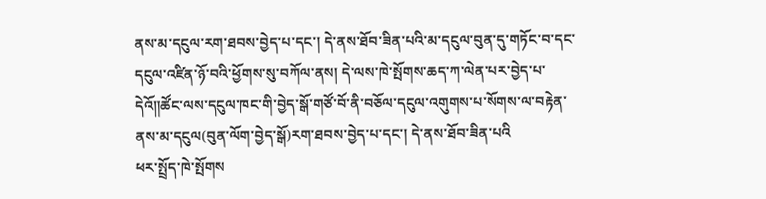ནས་མ་དངུལ་རག་ཐབས་བྱེད་པ་དང་། དེ་ནས་ཐོབ་ཟིན་པའི་མ་དངུལ་བུན་དུ་གཏོང་བ་དང་དངུལ་འཛིན་ཉོ་བའི་ཕྱོགས་སུ་བཀོལ་ནས། དེ་ལས་ཁེ་སྤོགས་ཆད་ཀ་ལེན་པར་བྱེད་པ་དེའོ༎ཚོང་ལས་དངུལ་ཁང་གི་བྱེད་སྒོ་གཙོ་བོ་ནི་བཅོལ་དངུལ་འགུགས་པ་སོགས་ལ་བརྟེན་ནས་མ་དངུལ(བུན་ལོག་བྱེད་སྒོ)རག་ཐབས་བྱེད་པ་དང་། དེ་ནས་ཐོབ་ཟིན་པའི
ཕར་སྤྲོད་ཁེ་སྤོགས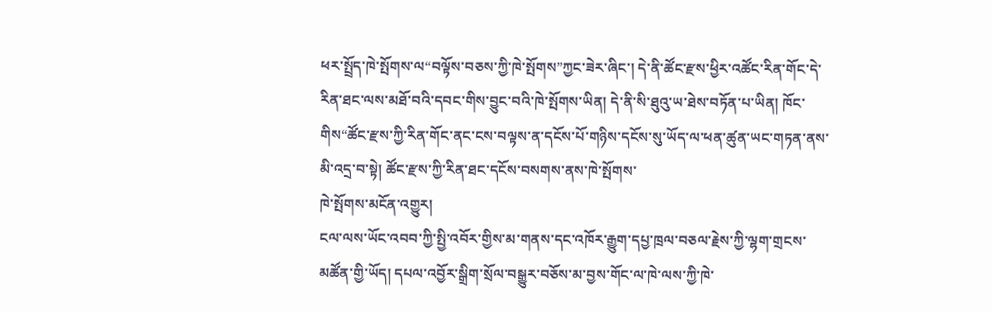ཕར་སྤྲོད་ཁེ་སྤོགས་ལ“བལྟོས་བཅས་ཀྱི་ཁེ་སྤོགས”ཀྱང་ཟེར་ཞིང་། དེ་ནི་ཚོང་རྫས་ཕྱིར་འཚོང་རིན་གོང་དེ་རིན་ཐང་ལས་མཐོ་བའི་དབང་གིས་བྱུང་བའི་ཁེ་སྤོགས་ཡིན། དེ་ནི་སི་ཐུའུ་ཡ་ཐེས་བཏོན་པ་ཡིན། ཁོང་གིས“ཚོང་རྫས་ཀྱི་རིན་གོང་ནང་ངས་བལྟས་ན་དངོས་པོ་གཉིས་དངོས་སུ་ཡོད་ལ་ཕན་ཚུན་ཡང་གཏན་ནས་མི་འདྲ་བ་སྟེ། ཚོང་རྫས་ཀྱི་རིན་ཐང་དངོས་བསགས་ནས་ཁེ་སྤོགས་
ཁེ་སྤོགས་མངོན་འགྱུར།
ངལ་ལས་ཡོང་འབབ་ཀྱི་སྤྱི་འབོར་གྱིས་མ་གནས་དང་འཁོར་རྒྱུག་དཔྱ་ཁྲལ་བཅལ་རྗེས་ཀྱི་ལྷག་གྲངས་མཚོན་གྱི་ཡོད། དཔལ་འབྱོར་སྒྲིག་སྲོལ་བསྒྱུར་བཅོས་མ་བྱས་གོང་ལ་ཁེ་ལས་ཀྱི་ཁེ་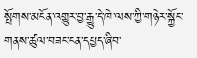སྤོགས་མངོན་འགྱུར་བྱ་རྒྱུ་དེ་ཁེ་ལས་ཀྱི་གཉེར་སྐྱོང་གནས་ཚུལ་བཟང་ངན་དཔྱད་ཞིབ་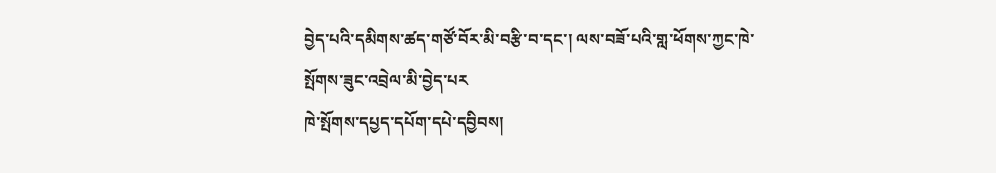བྱེད་པའི་དམིགས་ཚད་གཙོ་བོར་མི་བརྩི་བ་དང་། ལས་བཟོ་པའི་གླ་ཕོགས་ཀྱང་ཁེ་སྤོགས་ཟུང་འབྲེལ་མི་བྱེད་པར
ཁེ་སྤོགས་དཔྱད་དཔོག་དཔེ་དབྱིབས།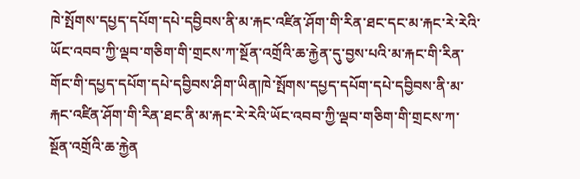ཁེ་སྤོགས་དཔྱད་དཔོག་དཔེ་དབྱིབས་ནི་མ་རྐང་འཛིན་ཤོག་གི་རིན་ཐང་དང་མ་རྐང་རེ་རེའི་ཡོང་འབབ་ཀྱི་ལྡབ་གཅིག་གི་གྲངས་ཀ་སྔོན་འགྲོའི་ཆ་རྐྱེན་དུ་བྱས་པའི་མ་རྐང་གི་རིན་གོང་གི་དཔྱད་དཔོག་དཔེ་དབྱིབས་ཤིག་ཡིན།ཁེ་སྤོགས་དཔྱད་དཔོག་དཔེ་དབྱིབས་ནི་མ་རྐང་འཛིན་ཤོག་གི་རིན་ཐང་ནི་མ་རྐང་རེ་རེའི་ཡོང་འབབ་ཀྱི་ལྡབ་གཅིག་གི་གྲངས་ཀ་སྔོན་འགྲོའི་ཆ་རྐྱེན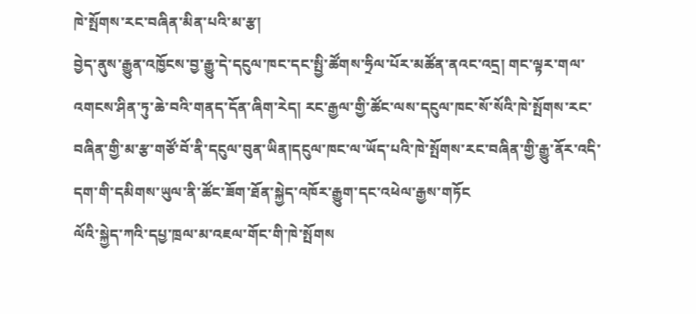ཁེ་སྤོགས་རང་བཞིན་མིན་པའི་མ་རྩ།
བྱེད་ནུས་རྒྱུན་འཁྱོངས་བྱ་རྒྱུ་དེ་དངུལ་ཁང་དང་སྤྱི་ཚོགས་ཧྲིལ་པོར་མཚོན་ནའང་འདྲ། གང་ལྟར་གལ་འགངས་ཤིན་ཏུ་ཆེ་བའི་གནད་དོན་ཞིག་རེད། རང་རྒྱལ་གྱི་ཚོང་ལས་དངུལ་ཁང་སོ་སོའི་ཁེ་སྤོགས་རང་བཞིན་གྱི་མ་རྩ་གཙོ་བོ་ནི་དངུལ་བུན་ཡིན།དངུལ་ཁང་ལ་ཡོད་པའི་ཁེ་སྤོགས་རང་བཞིན་གྱི་རྒྱུ་ནོར་འདི་དག་གི་དམིགས་ཡུལ་ནི་ཚོང་ཟོག་ཐོན་སྐྱེད་འཁོར་རྒྱུག་དང་འཕེལ་རྒྱས་གཏོང
ལོའི་སྐྱེད་ཀའི་དཔྱ་ཁྲལ་མ་འཇལ་གོང་གི་ཁེ་སྤོགས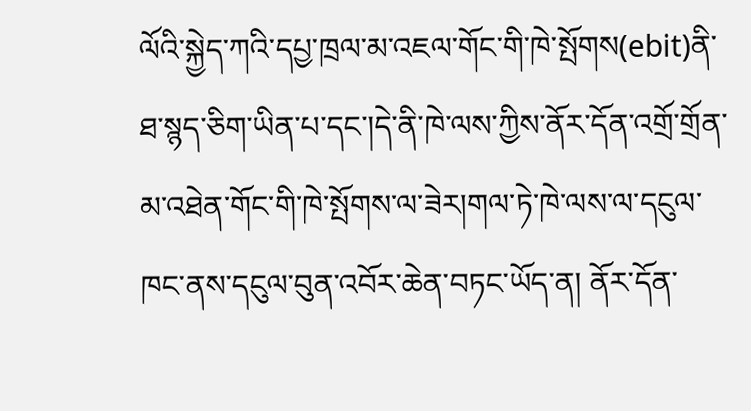ལོའི་སྐྱེད་ཀའི་དཔྱ་ཁྲལ་མ་འཇལ་གོང་གི་ཁེ་སྤོགས(ebit)ནི་ཐ་སྙད་ཅིག་ཡིན་པ་དང་།དེ་ནི་ཁེ་ལས་ཀྱིས་ནོར་དོན་འགྲོ་གྲོན་མ་འཐེན་གོང་གི་ཁེ་སྤོགས་ལ་ཟེར།གལ་ཏེ་ཁེ་ལས་ལ་དངུལ་ཁང་ནས་དངུལ་བུན་འབོར་ཆེན་བཏང་ཡོད་ན། ནོར་དོན་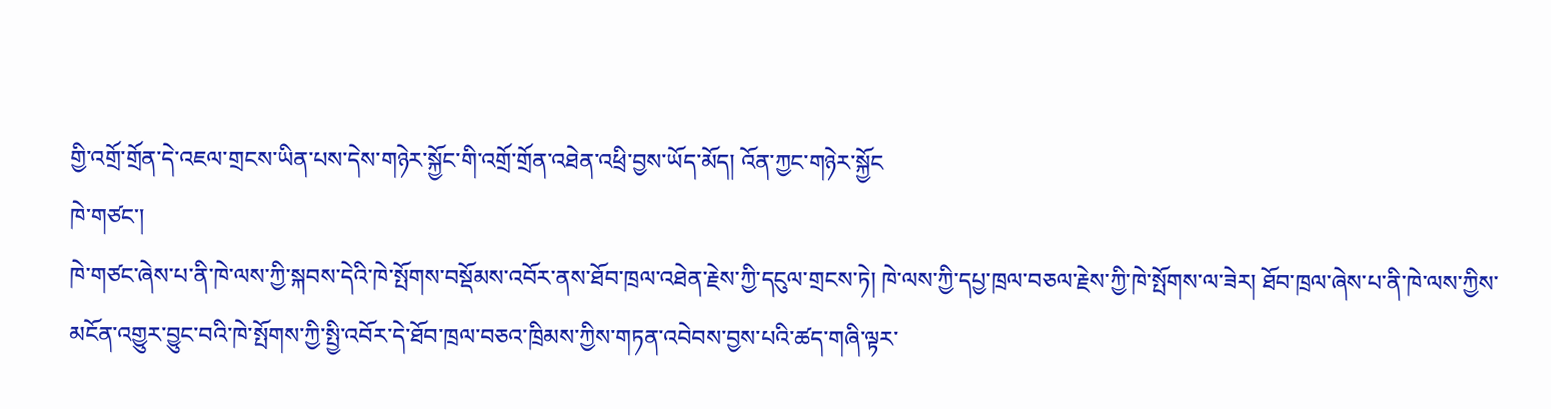གྱི་འགྲོ་གྲོན་དེ་འཇལ་གྲངས་ཡིན་པས་དེས་གཉེར་སྐྱོང་གི་འགྲོ་གྲོན་འཐེན་འཕྲི་བྱས་ཡོད་མོད། འོན་ཀྱང་གཉེར་སྐྱོང
ཁེ་གཙང་།
ཁེ་གཙང་ཞེས་པ་ནི་ཁེ་ལས་ཀྱི་སྐབས་དེའི་ཁེ་སྤོགས་བསྡོམས་འབོར་ནས་ཐོབ་ཁྲལ་འཐེན་རྗེས་ཀྱི་དངུལ་གྲངས་ཏེ། ཁེ་ལས་ཀྱི་དཔྱ་ཁྲལ་བཅལ་རྗེས་ཀྱི་ཁེ་སྤོགས་ལ་ཟེར། ཐོབ་ཁྲལ་ཞེས་པ་ནི་ཁེ་ལས་ཀྱིས་མངོན་འགྱུར་བྱུང་བའི་ཁེ་སྤོགས་ཀྱི་སྤྱི་འབོར་དེ་ཐོབ་ཁྲལ་བཅའ་ཁྲིམས་ཀྱིས་གཏན་འབེབས་བྱས་པའི་ཚད་གཞི་ལྟར་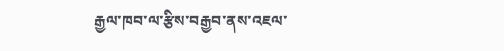རྒྱལ་ཁབ་ལ་རྩིས་བརྒྱབ་ནས་འཇལ་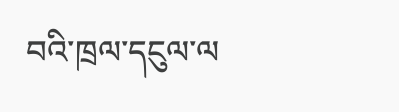བའི་ཁྲལ་དངུལ་ལ